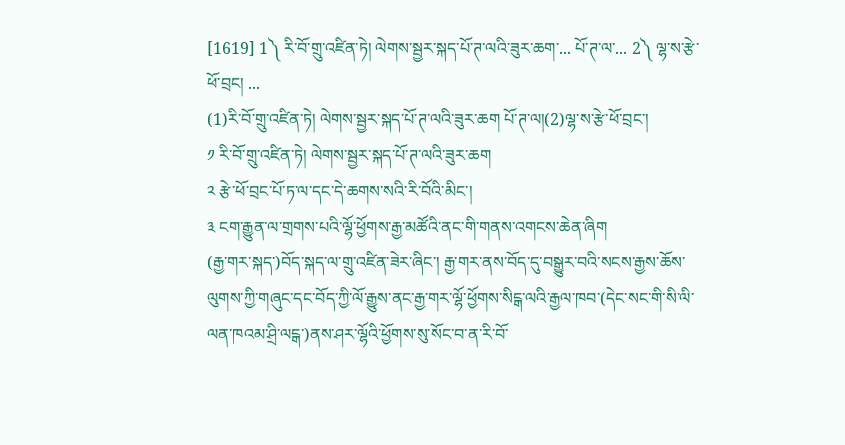[1619] 1༽ རི་བོ་གྲུ་འཛིན་ཏེ། ལེགས་སྦྱར་སྐད་པོ་ཊ་ལའི་ཟུར་ཆག་... པོ་ཊ་ལ་... 2༽ ལྷ་ས་རྩེ་ཕོ་བྲང། ...
(1)རི་བོ་གྲུ་འཛིན་ཏེ། ལེགས་སྦྱར་སྐད་པོ་ཊ་ལའི་ཟུར་ཆག པོ་ཊ་ལ།(2)ལྷ་ས་རྩེ་ཕོ་བྲང་།
༡ རི་བོ་གྲུ་འཛིན་ཏེ། ལེགས་སྦྱར་སྐད་པོ་ཊ་ལའི་ཟུར་ཆག
༢ རྩེ་ཕོ་བྲང་པོ་ཏ་ལ་དང་དེ་ཆགས་སའི་རི་བོའི་མིང་།
༣ ངག་རྒྱུན་ལ་གྲགས་པའི་ལྷོ་ཕྱོགས་རྒྱ་མཚོའི་ནང་གི་གནས་འགངས་ཆེན་ཞིག
(རྒྱ་གར་སྐད་)བོད་སྐད་ལ་གྲུ་འཛིན་ཟེར་ཞིང་། རྒྱ་གར་ནས་བོད་དུ་བསྒྱུར་བའི་སངས་རྒྱས་ཆོས་ལུགས་ཀྱི་གཞུང་དང་བོད་ཀྱི་ལོ་རྒྱུས་ནང་རྒྱ་གར་ལྷོ་ཕྱོགས་སིངྒ་ལའི་རྒྱལ་ཁབ་(དེང་སང་གི་སི་ལི་ལན་ཁའམ་ཤྲི་ལངྒ་)ནས་ཤར་ལྷོའི་ཕྱོགས་སུ་སོང་བ་ན་རི་བོ་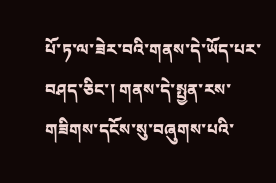པོ་ཏ་ལ་ཟེར་བའི་གནས་དེ་ཡོད་པར་བཤད་ཅིང་། གནས་དེ་སྤྱན་རས་གཟིགས་དངོས་སུ་བཞུགས་པའི་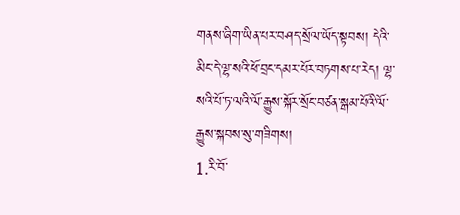གནས་ཞིག་ཡིན་པར་བཤད་སྲོལ་ཡོད་སྟབས། དེའི་མིང་དེ་ལྷ་སའི་ཕོ་བྲང་དམར་པོར་བཏགས་པ་རེད། ལྷ་སའི་པོ་ཏ་ལའི་ལོ་རྒྱུས་སྐོར་སྲོང་བཙན་སྒམ་པོའི་ལོ་རྒྱུས་སྐབས་སུ་གཟིགས།
1.རི་བོ་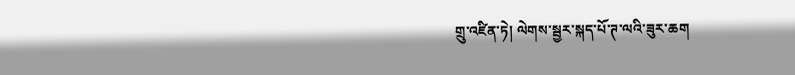གྲུ་འཛིན་ཏེ། ལེགས་སྦྱར་སྐད་པོ་ཊ་ལའི་ཟུར་ཆག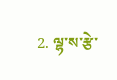2. ལྷ་ས་རྩེ་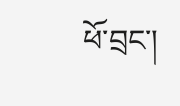ཕོ་བྲང་།